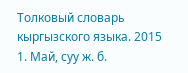Толковый словарь кыргызского языка. 2015
1. Май, суу ж. б.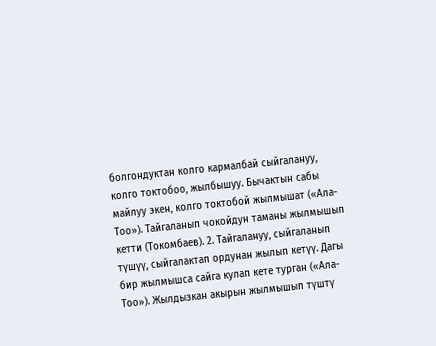болгондуктан колго кармалбай сыйгалануу, колго токтобоо, жылбышуу. Бычактын сабы майлуу экен, колго токтобой жылмышат («Ала-Тоо»). Тайгаланып чокойдун таманы жылмышып кетти (Токомбаев). 2. Тайгалануу, сыйгаланып түшүү, сыйгалактап ордунан жылып кетүү. Дагы бир жылмышса сайга кулап кете турган («Ала-Тоо»). Жылдызкан акырын жылмышып түштү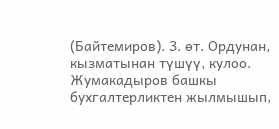(Байтемиров). 3. өт. Ордунан, кызматынан түшүү, кулоо. Жумакадыров башкы бухгалтерликтен жылмышып,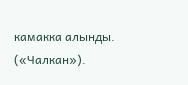камакка алынды. («Чалкан»).